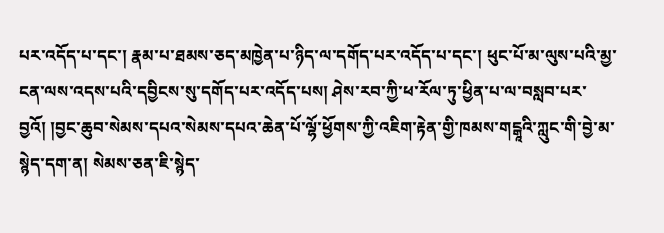པར་འདོད་པ་དང་། རྣམ་པ་ཐམས་ཅད་མཁྱེན་པ་ཉིད་ལ་དགོད་པར་འདོད་པ་དང་། ཕུང་པོ་མ་ལུས་པའི་མྱ་ངན་ལས་འདས་པའི་དབྱིངས་སུ་དགོད་པར་འདོད་པས། ཤེས་རབ་ཀྱི་ཕ་རོལ་ཏུ་ཕྱིན་པ་ལ་བསླབ་པར་བྱའོ། །བྱང་ཆུབ་སེམས་དཔའ་སེམས་དཔའ་ཆེན་པོ་ལྷོ་ཕྱོགས་ཀྱི་འཇིག་རྟེན་གྱི་ཁམས་གངྒཱའི་ཀླུང་གི་བྱེ་མ་སྙེད་དག་ན། སེམས་ཅན་ཇི་སྙེད་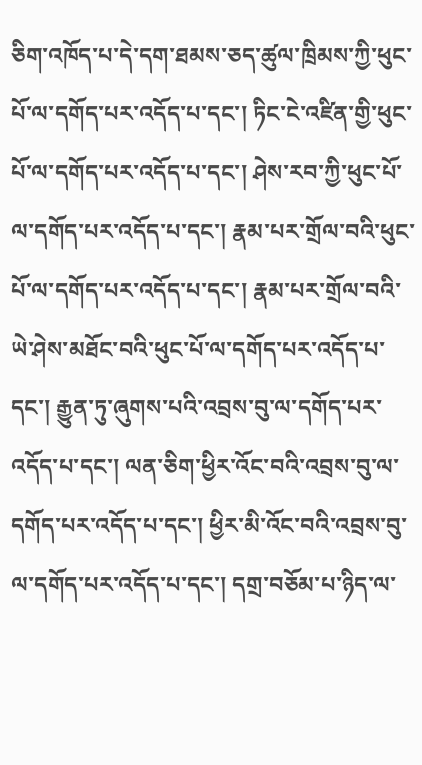ཅིག་འཁོད་པ་དེ་དག་ཐམས་ཅད་ཚུལ་ཁྲིམས་ཀྱི་ཕུང་པོ་ལ་དགོད་པར་འདོད་པ་དང་། ཏིང་ངེ་འཛིན་གྱི་ཕུང་པོ་ལ་དགོད་པར་འདོད་པ་དང་། ཤེས་རབ་ཀྱི་ཕུང་པོ་ལ་དགོད་པར་འདོད་པ་དང་། རྣམ་པར་གྲོལ་བའི་ཕུང་པོ་ལ་དགོད་པར་འདོད་པ་དང་། རྣམ་པར་གྲོལ་བའི་ཡེ་ཤེས་མཐོང་བའི་ཕུང་པོ་ལ་དགོད་པར་འདོད་པ་དང་། རྒྱུན་ཏུ་ཞུགས་པའི་འབྲས་བུ་ལ་དགོད་པར་འདོད་པ་དང་། ལན་ཅིག་ཕྱིར་འོང་བའི་འབྲས་བུ་ལ་དགོད་པར་འདོད་པ་དང་། ཕྱིར་མི་འོང་བའི་འབྲས་བུ་ལ་དགོད་པར་འདོད་པ་དང་། དགྲ་བཅོམ་པ་ཉིད་ལ་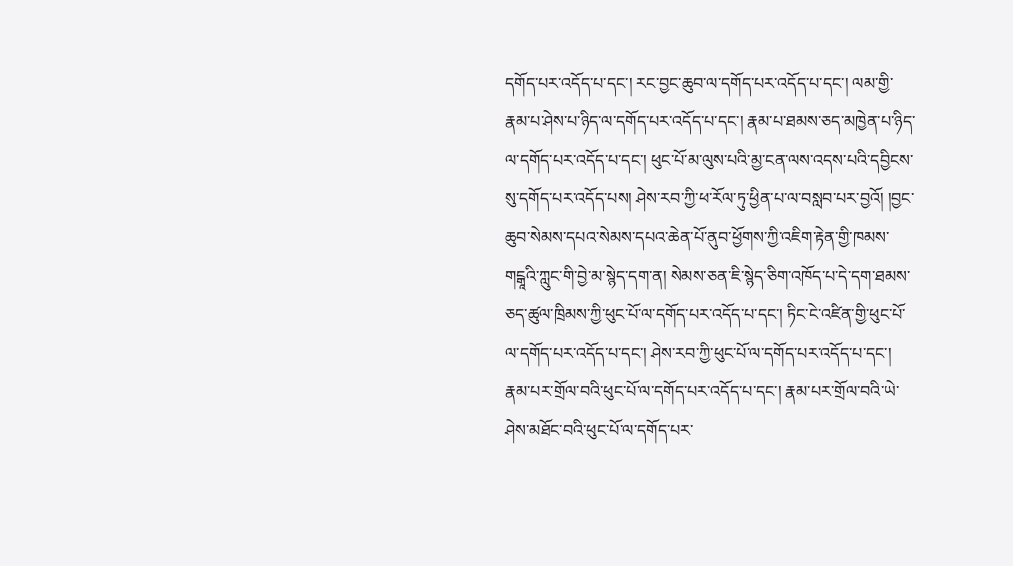དགོད་པར་འདོད་པ་དང་། རང་བྱང་ཆུབ་ལ་དགོད་པར་འདོད་པ་དང་། ལམ་གྱི་རྣམ་པ་ཤེས་པ་ཉིད་ལ་དགོད་པར་འདོད་པ་དང་། རྣམ་པ་ཐམས་ཅད་མཁྱེན་པ་ཉིད་ལ་དགོད་པར་འདོད་པ་དང་། ཕུང་པོ་མ་ལུས་པའི་མྱ་ངན་ལས་འདས་པའི་དབྱིངས་སུ་དགོད་པར་འདོད་པས། ཤེས་རབ་ཀྱི་ཕ་རོལ་ཏུ་ཕྱིན་པ་ལ་བསླབ་པར་བྱའོ། །བྱང་ཆུབ་སེམས་དཔའ་སེམས་དཔའ་ཆེན་པོ་ནུབ་ཕྱོགས་ཀྱི་འཇིག་རྟེན་གྱི་ཁམས་གངྒཱའི་ཀླུང་གི་བྱེ་མ་སྙེད་དག་ན། སེམས་ཅན་ཇི་སྙེད་ཅིག་འཁོད་པ་དེ་དག་ཐམས་ཅད་ཚུལ་ཁྲིམས་ཀྱི་ཕུང་པོ་ལ་དགོད་པར་འདོད་པ་དང་། ཏིང་ངེ་འཛིན་གྱི་ཕུང་པོ་ལ་དགོད་པར་འདོད་པ་དང་། ཤེས་རབ་ཀྱི་ཕུང་པོ་ལ་དགོད་པར་འདོད་པ་དང་། རྣམ་པར་གྲོལ་བའི་ཕུང་པོ་ལ་དགོད་པར་འདོད་པ་དང་། རྣམ་པར་གྲོལ་བའི་ཡེ་ཤེས་མཐོང་བའི་ཕུང་པོ་ལ་དགོད་པར་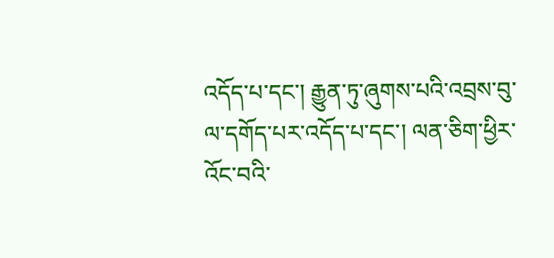འདོད་པ་དང་། རྒྱུན་ཏུ་ཞུགས་པའི་འབྲས་བུ་ལ་དགོད་པར་འདོད་པ་དང་། ལན་ཅིག་ཕྱིར་འོང་བའི་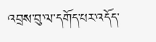འབྲས་བུ་ལ་དགོད་པར་འདོད་